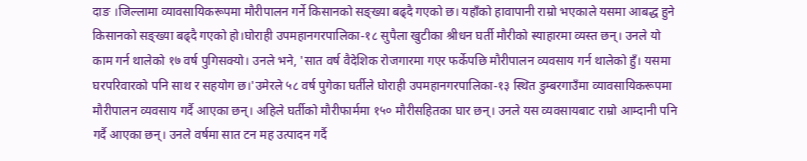दाङ ।जिल्लामा व्यावसायिकरूपमा मौरीपालन गर्ने किसानको सङ्ख्या बढ्दै गएको छ। यहाँको हावापानी राम्रो भएकाले यसमा आबद्ध हुने किसानको सङ्ख्या बढ्दै गएको हो।घोराही उपमहानगरपालिका-१८ सुपैला खुटीका श्रीधन घर्ती मौरीको स्याहारमा व्यस्त छन्। उनले यो काम गर्न थालेको १७ वर्ष पुगिसक्यो। उनले भने, 'सात वर्ष वैदेशिक रोजगारमा गएर फर्केपछि मौरीपालन व्यवसाय गर्न थालेको हुँ। यसमा घरपरिवारको पनि साथ र सहयोग छ।'उमेरले ५८ वर्ष पुगेका घर्तीले घोराही उपमहानगरपालिका-१३ स्थित डुम्बरगाउँमा व्यावसायिकरूपमा मौरीपालन व्यवसाय गर्दै आएका छन्। अहिले घर्तीको मौरीफार्ममा १५० मौरीसहितका घार छन्। उनले यस व्यवसायबाट राम्रो आम्दानी पनि गर्दै आएका छन्। उनले वर्षमा सात टन मह उत्पादन गर्दै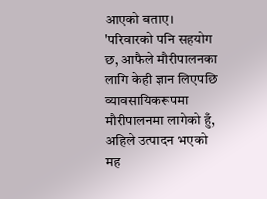आएको बताए।
'परिवारको पनि सहयोग छ, आफैले मौरीपालनका लागि केही ज्ञान लिएपछि व्यावसायिकरूपमा मौरीपालनमा लागेको हुँ, अहिले उत्पादन भएको मह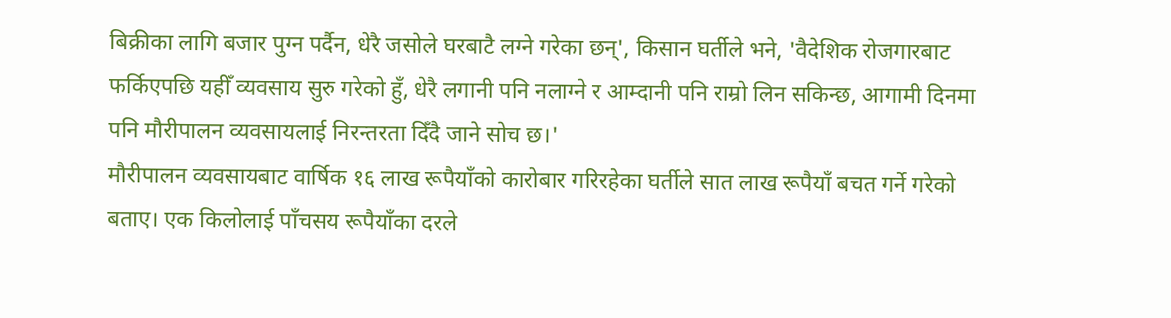बिक्रीका लागि बजार पुग्न पर्दैन, धेरै जसोले घरबाटै लग्ने गरेका छन्', किसान घर्तीले भने, 'वैदेशिक रोजगारबाट फर्किएपछि यहीँ व्यवसाय सुरु गरेको हुँ, धेरै लगानी पनि नलाग्ने र आम्दानी पनि राम्रो लिन सकिन्छ, आगामी दिनमा पनि मौरीपालन व्यवसायलाई निरन्तरता दिँदै जाने सोच छ।'
मौरीपालन व्यवसायबाट वार्षिक १६ लाख रूपैयाँको कारोबार गरिरहेका घर्तीले सात लाख रूपैयाँ बचत गर्ने गरेको बताए। एक किलोलाई पाँचसय रूपैयाँका दरले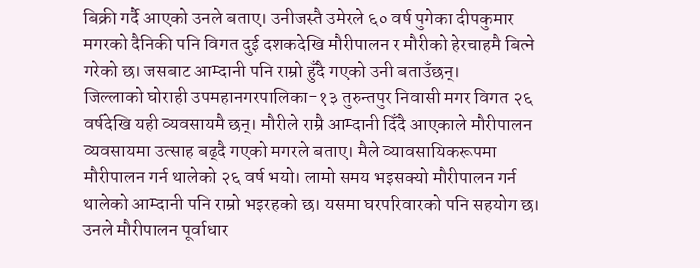बिक्री गर्दै आएको उनले बताए। उनीजस्तै उमेरले ६० वर्ष पुगेका दीपकुमार मगरको दैनिकी पनि विगत दुई दशकदेखि मौरीपालन र मौरीको हेरचाहमै बित्ने गरेको छ। जसबाट आम्दानी पनि राम्रो हुँदै गएको उनी बताउँछन्।
जिल्लाको घोराही उपमहानगरपालिका-१३ तुरुन्तपुर निवासी मगर विगत २६ वर्षदेखि यही व्यवसायमै छन्। मौरीले राम्रै आम्दानी दिँदै आएकाले मौरीपालन व्यवसायमा उत्साह बढ्दै गएको मगरले बताए। मैले व्यावसायिकरूपमा मौरीपालन गर्न थालेको २६ वर्ष भयो। लामो समय भइसक्यो मौरीपालन गर्न थालेको आम्दानी पनि राम्रो भइरहको छ। यसमा घरपरिवारको पनि सहयोग छ।
उनले मौरीपालन पूर्वाधार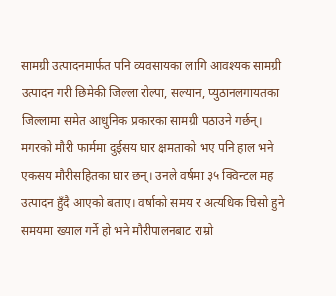सामग्री उत्पादनमार्फत पनि व्यवसायका लागि आवश्यक सामग्री उत्पादन गरी छिमेकी जिल्ला रोल्पा, सल्यान, प्युठानलगायतका जिल्लामा समेत आधुनिक प्रकारका सामग्री पठाउने गर्छन्।
मगरको मौरी फार्ममा दुईसय घार क्षमताको भए पनि हाल भने एकसय मौरीसहितका घार छन्। उनले वर्षमा ३५ क्विन्टल मह उत्पादन हुँदै आएको बताए। वर्षाको समय र अत्यधिक चिसो हुने समयमा ख्याल गर्ने हो भने मौरीपालनबाट राम्रो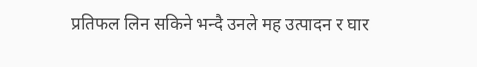प्रतिफल लिन सकिने भन्दै उनले मह उत्पादन र घार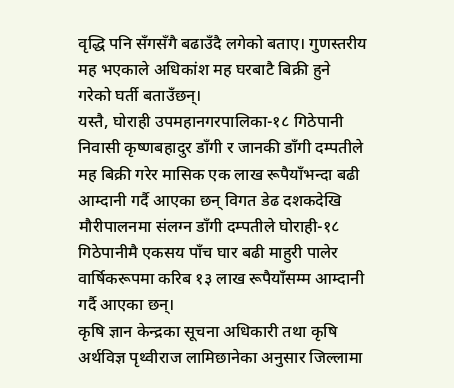वृद्धि पनि सँगसँगै बढाउँदै लगेको बताए। गुणस्तरीय मह भएकाले अधिकांश मह घरबाटै बिक्री हुने गरेको घर्ती बताउँछन्।
यस्तै, घोराही उपमहानगरपालिका-१८ गिठेपानी निवासी कृष्णबहादुर डाँगी र जानकी डाँगी दम्पतीले मह बिक्री गरेर मासिक एक लाख रूपैयाँभन्दा बढी आम्दानी गर्दै आएका छन् विगत डेढ दशकदेखि मौरीपालनमा संलग्न डाँगी दम्पतीले घोराही-१८ गिठेपानीमै एकसय पाँच घार बढी माहुरी पालेर वार्षिकरूपमा करिब १३ लाख रूपैयाँसम्म आम्दानी गर्दै आएका छन्।
कृषि ज्ञान केन्द्रका सूचना अधिकारी तथा कृषि अर्थविज्ञ पृथ्वीराज लामिछानेका अनुसार जिल्लामा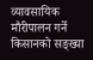व्यावसायिक मौरीपालन गर्ने किसानको सङ्ख्या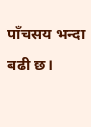पाँचसय भन्दा बढी छ।